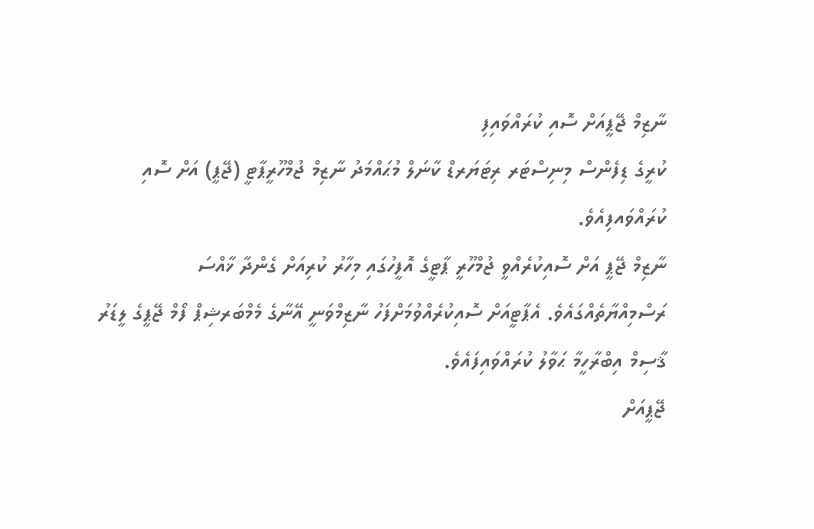ނާޒިމް ޖޭޕީއަށް ސޮއި ކުރައްވައިފި
ކުރީގެ ޑިފެންސް މިނިސްޓަރ ރިޓަޔަރޑް ކާނަލް މުޙައްމަދު ނާޒިމް ޖުމްހޫރީޕާޓީ (ޖޭޕީ) އަށް ސޮއި ކުރައްވައފިއެވެ.
ނާޒިމް ޖޭޕީ އަށް ސޮއިކުރެއްވީ ޖުމްހޫރީ ޕާޓީގެ އޮފީހުގައި މިހާރު ކުރިއަށް ގެންދާ ޚާއްސަ ރަސްމިއްޔާތެއްގައެވެ. އެޕާޓީއަށް ސޮއިކުރެއްވުމަށްފަހު ނާޒިމްވަނީ އޭނާގެ މެމްބަރޝިޕް ފޯމް ޖޭޕީގެ ލީޑަރު ޤާސިމް އިބްރާހީމާ ޙަވާލު ކުރައްވައިފައެވެ.
ޖޭޕީއަށް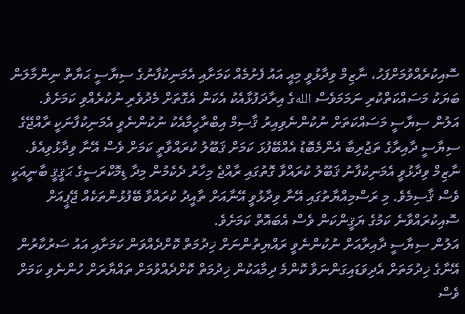ސޮއިކުރެއްވުމަށްފަހު، ނާޒިމް ވިދާޅުވީ މިއީ އައު ފެށުމެއް ކަމަށާއި އެމަނިކުފާނުގެ ސިޔާސީ ޙަޔާތް ނިންމާލަން ބަޔަކު މަސައްކަތްކުރި ނަމަމަވެސް اللهގެ އިރާދަފުޅާއެކު އެކަން އެގޮތަށް މެދުވެރި ނުކުރެއްވި ކަމަށެވެ.
އަލުން ސިޔާސީ މަސައްކަތަށް ނުކުންނެވިއިރު ޤާސިމް އިބްރާހީމާއެކު ނުކުންނެވީ އެމަނިކުފާނަކީ ރާއްޖޭގެ ސިޔާސީ ދާއިރާގެ ތަޖުރިބާ އެންމެބޮޑު އެއްބޭފުޅަ ކަމަށް ޤަބޫލު ކުރައްވާތީ ކަމަށް ވެސް އޭނާ ވިދާޅުވިއެވެ.
ނާޒިމް ވިދާޅުވީ އެމަނިކުފާނު ޤަބޫލު ކުރައްވާ ގޮތުގައި ރާއްޖެ މިހާރު ދެކެމުން މިދާ ޑިމޮކްރަސީގެ ޙަޤީޤީ ބާނީއަކީ ވެސް ޤާސިމެވެ. މި ރަސްމިއްޔާތުގައި އޭނާ ވިދާޅުވީ އޭނާއަށް ތާއީދު ކުރައްވާ ބޭފުޅުންތަކެއް ޖޭޕީއަށް ސޮއިކުރައްވާނެ ކަމުގެ ޔަޤީންކަން ވެސް އެބައޮތް ކަމަށެވެ.
އަލުން ސިޔާސީ ދާއިރާއަށް ނުކުންނެވީ ރައްޔިތުންނަށް ޚިދުމަތް ކޮށްދެއްވަން ކަމަށާއި އައު ސަރުކާރުން އޭނާގެ ޚިދުމަތަށް އެދިވަޑައިގަންނަވާ ކޮންމެ ދިމާއަކުން ޚިދުމަތް ކޮށްދެއްވުމަށް ތައްޔާރަށް ހުންނެވި ކަމަށް ވެސް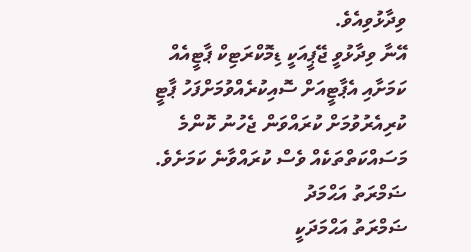ވިދާޅުވިއެވެ.
އޭނާ ވިދާޅުވީ ޖޭޕީއަކީ ޑިމޮކްރަޓިކް ޕާޓީއެއް ކަމަށާއި އެޕާޓީއަށް ސޮއިކުރެއްވުމަށްފަހު ޕާޓީ ކުރިއެރުވުމަށް ކުރައްވަން ޖެހުނު ކޮންމެ މަސައްކަތްތަކެއް ވެސް ކުރައްވާނެ ކަމަށެވެ.
ޟަމްރަތު އަޙްމަދު
ޟަމްރަތު އަޙްމަދަކީ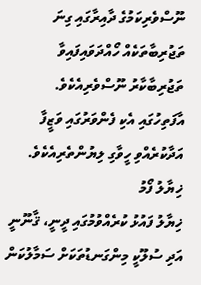ނޫސްވެރިކަމުގެ ދާއިރާގައި ގިނަ ތަޖުރިބާތަކެއް ހޯއްދަވައިފައިވާ ތަޖުރިބާކާރު ނޫސްވެރިއެކެވެ. އާފަތިހުގައި އެކި ފެންވަރުގައި ވަޒީފާ އަދާކުރެއްވި ހީވާގި ލިޔުންތެރިއެކެވެ.
ޚިޔާލު ފޯމު
ޚިޔާލު ފައުޅު ކުރެއްވުމުގައި ދީނީ، ޤާނޫނީ އަދި ސުލޫކީ މިންގަނޑުތަކަށް ސަމާލުކަން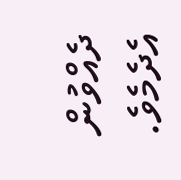ދެއްވުން އެދެމެވެ.